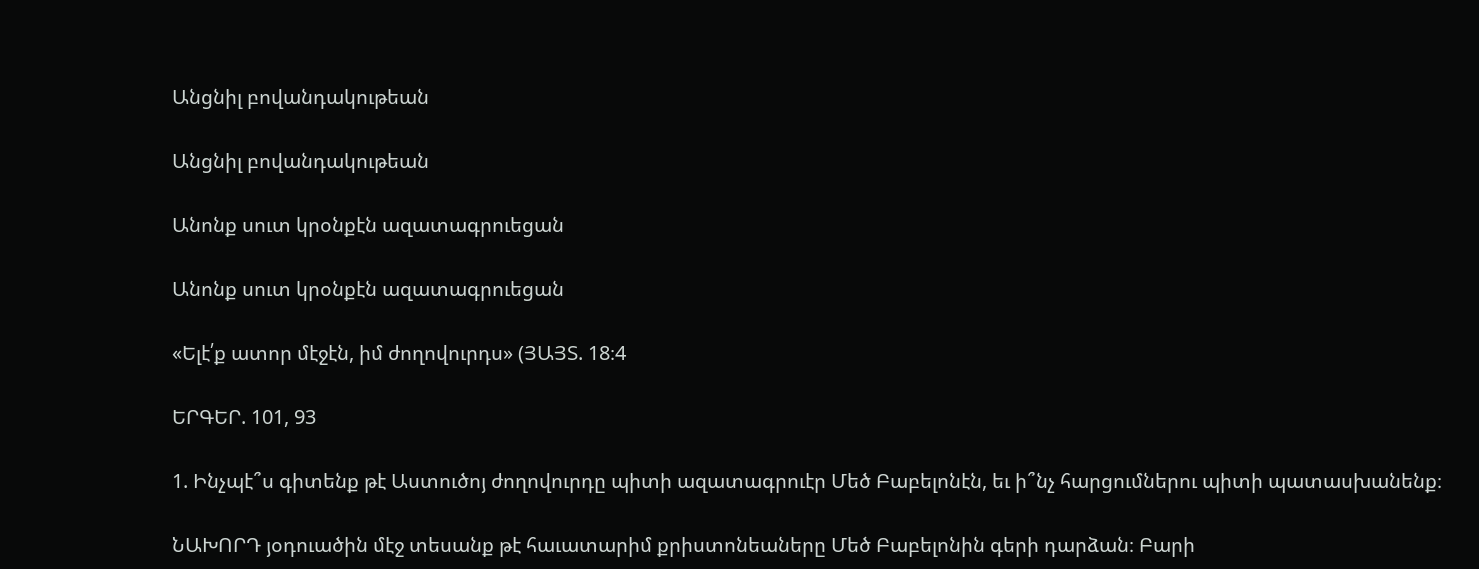Անցնիլ բովանդակութեան

Անցնիլ բովանդակութեան

Անոնք սուտ կրօնքէն ազատագրուեցան

Անոնք սուտ կրօնքէն ազատագրուեցան

«Ելէ՛ք ատոր մէջէն, իմ ժողովուրդս» (ՅԱՅՏ. 18։4

ԵՐԳԵՐ. 101, 93

1. Ինչպէ՞ս գիտենք թէ Աստուծոյ ժողովուրդը պիտի ազատագրուէր Մեծ Բաբելոնէն, եւ ի՞նչ հարցումներու պիտի պատասխանենք։

ՆԱԽՈՐԴ յօդուածին մէջ տեսանք թէ հաւատարիմ քրիստոնեաները Մեծ Բաբելոնին գերի դարձան։ Բարի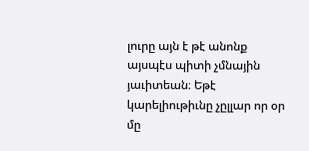լուրը այն է թէ անոնք այսպէս պիտի չմնային յաւիտեան։ Եթէ կարելիութիւնը չըլլար որ օր մը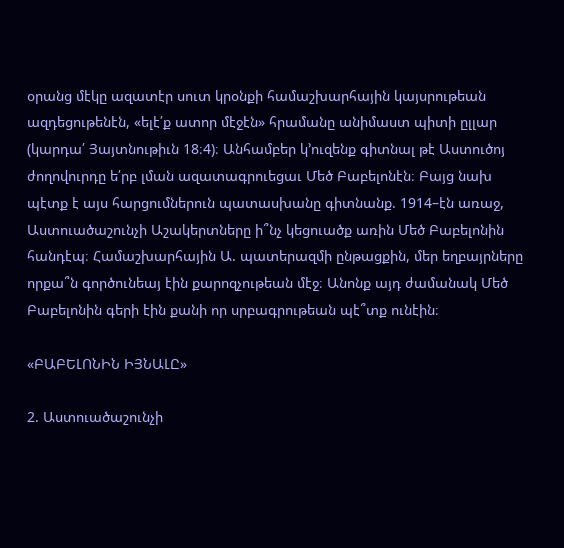օրանց մէկը ազատէր սուտ կրօնքի համաշխարհային կայսրութեան ազդեցութենէն, «ելէ՛ք ատոր մէջէն» հրամանը անիմաստ պիտի ըլլար (կարդա՛ Յայտնութիւն 18։4)։ Անհամբեր կ’ուզենք գիտնալ թէ Աստուծոյ ժողովուրդը ե՛րբ լման ազատագրուեցաւ Մեծ Բաբելոնէն։ Բայց նախ պէտք է այս հարցումներուն պատասխանը գիտնանք. 1914–էն առաջ, Աստուածաշունչի Աշակերտները ի՞նչ կեցուածք առին Մեծ Բաբելոնին հանդէպ։ Համաշխարհային Ա. պատերազմի ընթացքին, մեր եղբայրները որքա՞ն գործունեայ էին քարոզչութեան մէջ։ Անոնք այդ ժամանակ Մեծ Բաբելոնին գերի էին քանի որ սրբագրութեան պէ՞տք ունէին։

«ԲԱԲԵԼՈՆԻՆ ԻՅՆԱԼԸ»

2. Աստուածաշունչի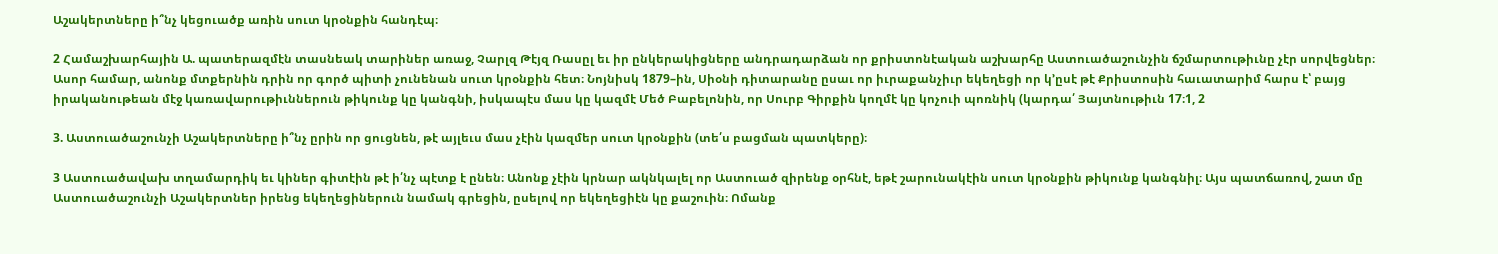Աշակերտները ի՞նչ կեցուածք առին սուտ կրօնքին հանդէպ։

2 Համաշխարհային Ա. պատերազմէն տասնեակ տարիներ առաջ, Չարլզ Թէյզ Ռասըլ եւ իր ընկերակիցները անդրադարձան որ քրիստոնէական աշխարհը Աստուածաշունչին ճշմարտութիւնը չէր սորվեցներ։ Ասոր համար, անոնք մտքերնին դրին որ գործ պիտի չունենան սուտ կրօնքին հետ։ Նոյնիսկ 1879–ին, Սիօնի դիտարանը ըսաւ որ իւրաքանչիւր եկեղեցի որ կ’ըսէ թէ Քրիստոսին հաւատարիմ հարս է՝ բայց իրականութեան մէջ կառավարութիւններուն թիկունք կը կանգնի, իսկապէս մաս կը կազմէ Մեծ Բաբելոնին, որ Սուրբ Գիրքին կողմէ կը կոչուի պոռնիկ (կարդա՛ Յայտնութիւն 17։1, 2

3. Աստուածաշունչի Աշակերտները ի՞նչ ըրին որ ցուցնեն, թէ այլեւս մաս չէին կազմեր սուտ կրօնքին (տե՛ս բացման պատկերը)։

3 Աստուածավախ տղամարդիկ եւ կիներ գիտէին թէ ի՛նչ պէտք է ընեն։ Անոնք չէին կրնար ակնկալել որ Աստուած զիրենք օրհնէ, եթէ շարունակէին սուտ կրօնքին թիկունք կանգնիլ։ Այս պատճառով, շատ մը Աստուածաշունչի Աշակերտներ իրենց եկեղեցիներուն նամակ գրեցին, ըսելով որ եկեղեցիէն կը քաշուին։ Ոմանք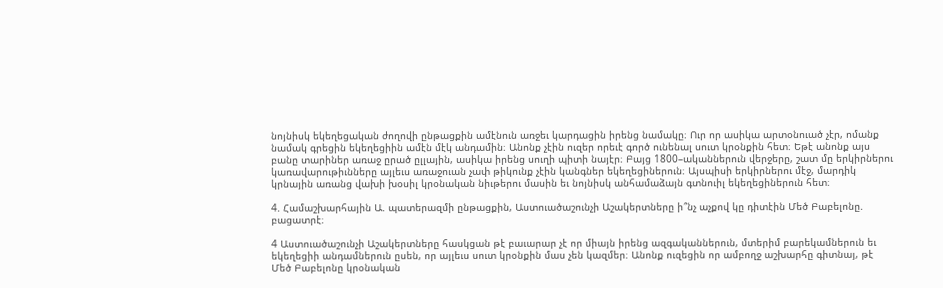նոյնիսկ եկեղեցական ժողովի ընթացքին ամէնուն առջեւ կարդացին իրենց նամակը։ Ուր որ ասիկա արտօնուած չէր, ոմանք նամակ գրեցին եկեղեցիին ամէն մէկ անդամին։ Անոնք չէին ուզեր որեւէ գործ ունենալ սուտ կրօնքին հետ։ Եթէ անոնք այս բանը տարիներ առաջ ըրած ըլլային, ասիկա իրենց սուղի պիտի նայէր։ Բայց 1800–ականներուն վերջերը, շատ մը երկիրներու կառավարութիւնները այլեւս առաջուան չափ թիկունք չէին կանգներ եկեղեցիներուն։ Այսպիսի երկիրներու մէջ, մարդիկ կրնային առանց վախի խօսիլ կրօնական նիւթերու մասին եւ նոյնիսկ անհամաձայն գտնուիլ եկեղեցիներուն հետ։

4. Համաշխարհային Ա. պատերազմի ընթացքին, Աստուածաշունչի Աշակերտները ի՞նչ աչքով կը դիտէին Մեծ Բաբելոնը. բացատրէ։

4 Աստուածաշունչի Աշակերտները հասկցան թէ բաւարար չէ որ միայն իրենց ազգականներուն, մտերիմ բարեկամներուն եւ եկեղեցիի անդամներուն ըսեն, որ այլեւս սուտ կրօնքին մաս չեն կազմեր։ Անոնք ուզեցին որ ամբողջ աշխարհը գիտնայ, թէ Մեծ Բաբելոնը կրօնական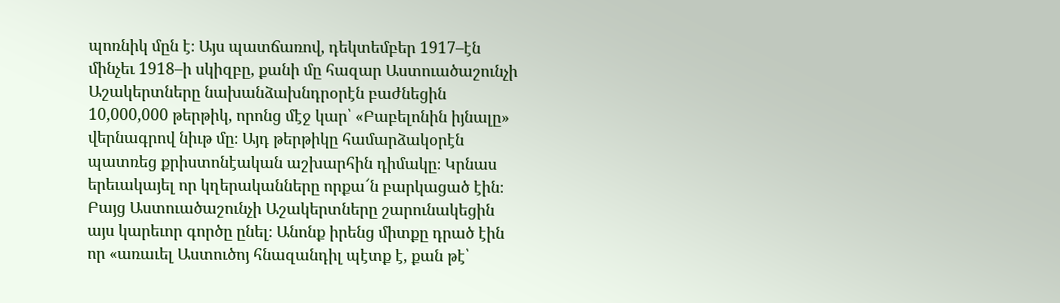պոռնիկ մըն է։ Այս պատճառով, դեկտեմբեր 1917–էն մինչեւ 1918–ի սկիզբը, քանի մը հազար Աստուածաշունչի Աշակերտները նախանձախնդրօրէն բաժնեցին 10,000,000 թերթիկ, որոնց մէջ կար՝ «Բաբելոնին իյնալը» վերնագրով նիւթ մը։ Այդ թերթիկը համարձակօրէն պատռեց քրիստոնէական աշխարհին դիմակը։ Կրնաս երեւակայել որ կղերականները որքա՜ն բարկացած էին։ Բայց Աստուածաշունչի Աշակերտները շարունակեցին այս կարեւոր գործը ընել։ Անոնք իրենց միտքը դրած էին որ «առաւել Աստուծոյ հնազանդիլ պէտք է, քան թէ՝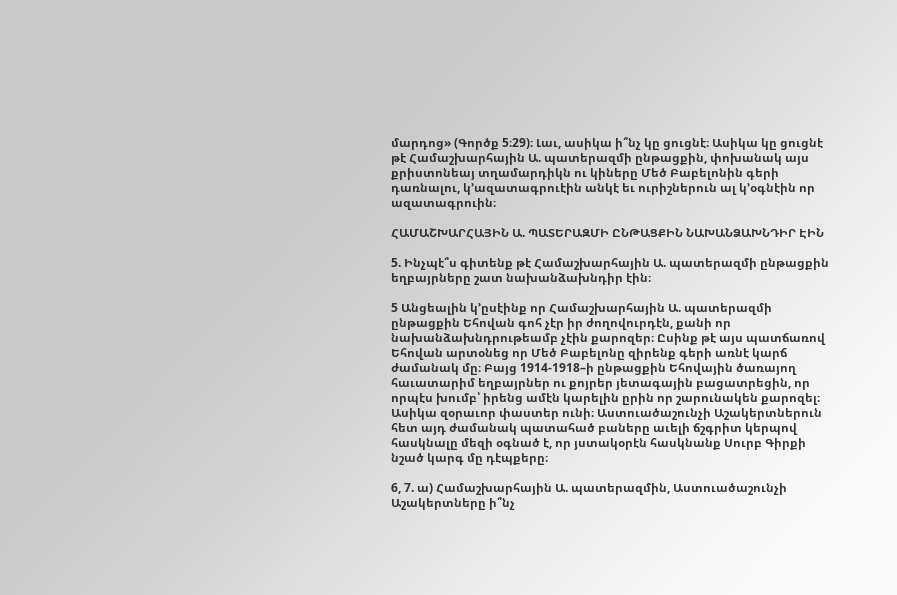մարդոց» (Գործք 5։29)։ Լաւ, ասիկա ի՞նչ կը ցուցնէ։ Ասիկա կը ցուցնէ թէ Համաշխարհային Ա. պատերազմի ընթացքին, փոխանակ այս քրիստոնեայ տղամարդիկն ու կիները Մեծ Բաբելոնին գերի դառնալու, կ’ազատագրուէին անկէ եւ ուրիշներուն ալ կ’օգնէին որ ազատագրուին։

ՀԱՄԱՇԽԱՐՀԱՅԻՆ Ա. ՊԱՏԵՐԱԶՄԻ ԸՆԹԱՑՔԻՆ ՆԱԽԱՆՁԱԽՆԴԻՐ ԷԻՆ

5. Ինչպէ՞ս գիտենք թէ Համաշխարհային Ա. պատերազմի ընթացքին եղբայրները շատ նախանձախնդիր էին։

5 Անցեալին կ’ըսէինք որ Համաշխարհային Ա. պատերազմի ընթացքին Եհովան գոհ չէր իր ժողովուրդէն, քանի որ նախանձախնդրութեամբ չէին քարոզեր։ Ըսինք թէ այս պատճառով Եհովան արտօնեց որ Մեծ Բաբելոնը զիրենք գերի առնէ կարճ ժամանակ մը։ Բայց 1914-1918–ի ընթացքին Եհովային ծառայող հաւատարիմ եղբայրներ ու քոյրեր յետագային բացատրեցին, որ որպէս խումբ՝ իրենց ամէն կարելին ըրին որ շարունակեն քարոզել։ Ասիկա զօրաւոր փաստեր ունի։ Աստուածաշունչի Աշակերտներուն հետ այդ ժամանակ պատահած բաները աւելի ճշգրիտ կերպով հասկնալը մեզի օգնած է, որ յստակօրէն հասկնանք Սուրբ Գիրքի նշած կարգ մը դէպքերը։

6, 7. ա) Համաշխարհային Ա. պատերազմին, Աստուածաշունչի Աշակերտները ի՞նչ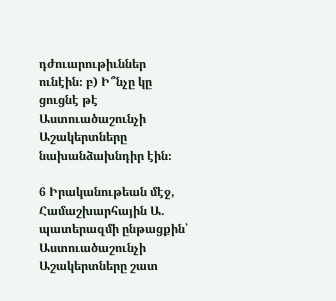դժուարութիւններ ունէին։ բ) Ի՞նչը կը ցուցնէ թէ Աստուածաշունչի Աշակերտները նախանձախնդիր էին։

6 Իրականութեան մէջ, Համաշխարհային Ա. պատերազմի ընթացքին՝ Աստուածաշունչի Աշակերտները շատ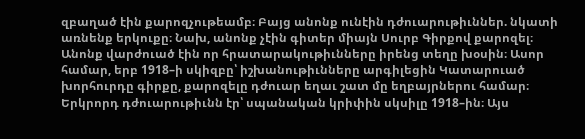զբաղած էին քարոզչութեամբ։ Բայց անոնք ունէին դժուարութիւններ. նկատի առնենք երկուքը։ Նախ, անոնք չէին գիտեր միայն Սուրբ Գիրքով քարոզել։ Անոնք վարժուած էին որ հրատարակութիւնները իրենց տեղը խօսին։ Ասոր համար, երբ 1918–ի սկիզբը՝ իշխանութիւնները արգիլեցին Կատարուած խորհուրդը գիրքը, քարոզելը դժուար եղաւ շատ մը եղբայրներու համար։ Երկրորդ դժուարութիւնն էր՝ սպանական կրիփին սկսիլը 1918–ին։ Այս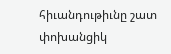հիւանդութիւնը շատ փոխանցիկ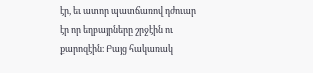էր, եւ ատոր պատճառով դժուար էր որ եղբայրները շրջէին ու քարոզէին։ Բայց հակառակ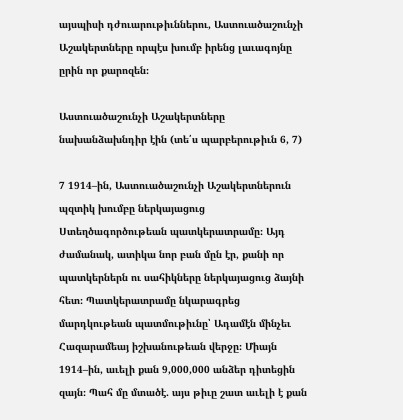այսպիսի դժուարութիւններու, Աստուածաշունչի Աշակերտները որպէս խումբ իրենց լաւագոյնը ըրին որ քարոզեն։

Աստուածաշունչի Աշակերտները նախանձախնդիր էին (տե՛ս պարբերութիւն 6, 7)

7 1914–ին, Աստուածաշունչի Աշակերտներուն պզտիկ խումբը ներկայացուց Ստեղծագործութեան պատկերատրամը։ Այդ ժամանակ, ատիկա նոր բան մըն էր, քանի որ պատկերներն ու սահիկները ներկայացուց ձայնի հետ։ Պատկերատրամը նկարագրեց մարդկութեան պատմութիւնը՝ Ադամէն մինչեւ Հազարամեայ իշխանութեան վերջը։ Միայն 1914–ին, աւելի քան 9,000,000 անձեր դիտեցին զայն։ Պահ մը մտածէ. այս թիւը շատ աւելի է քան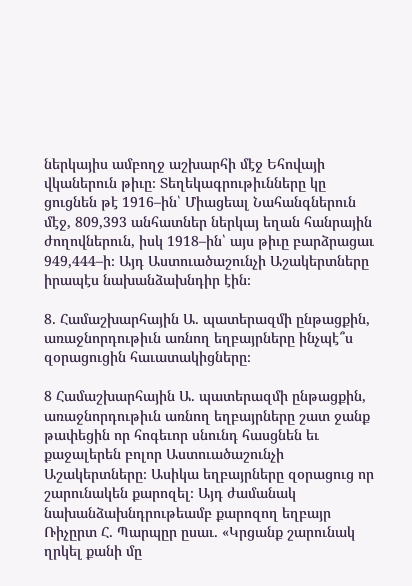ներկայիս ամբողջ աշխարհի մէջ Եհովայի վկաներուն թիւը։ Տեղեկագրութիւնները կը ցուցնեն թէ 1916–ին՝ Միացեալ Նահանգներուն մէջ, 809,393 անհատներ ներկայ եղան հանրային ժողովներուն, իսկ 1918–ին՝ այս թիւը բարձրացաւ 949,444–ի։ Այդ Աստուածաշունչի Աշակերտները իրապէս նախանձախնդիր էին։

8. Համաշխարհային Ա. պատերազմի ընթացքին, առաջնորդութիւն առնող եղբայրները ինչպէ՞ս զօրացուցին հաւատակիցները։

8 Համաշխարհային Ա. պատերազմի ընթացքին, առաջնորդութիւն առնող եղբայրները շատ ջանք թափեցին որ հոգեւոր սնունդ հասցնեն եւ քաջալերեն բոլոր Աստուածաշունչի Աշակերտները։ Ասիկա եղբայրները զօրացուց որ շարունակեն քարոզել։ Այդ ժամանակ նախանձախնդրութեամբ քարոզող եղբայր Ռիչըրտ Հ. Պարպըր ըսաւ. «Կրցանք շարունակ ղրկել քանի մը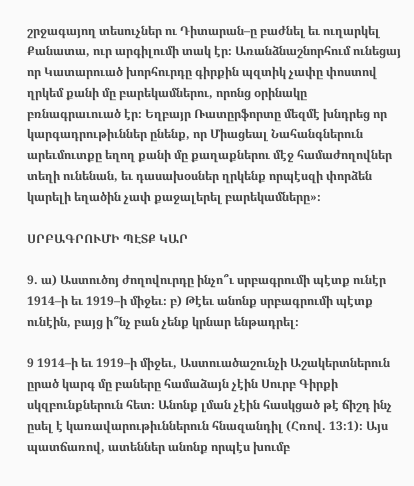շրջագայող տեսուչներ ու Դիտարան–ը բաժնել եւ ուղարկել Քանատա, ուր արգիլումի տակ էր։ Առանձնաշնորհում ունեցայ որ Կատարուած խորհուրդը գիրքին պզտիկ չափը փոստով ղրկեմ քանի մը բարեկամներու, որոնց օրինակը բռնագրաւուած էր։ Եղբայր Ռատըրֆորտը մեզմէ խնդրեց որ կարգադրութիւններ ընենք, որ Միացեալ Նահանգներուն արեւմուտքը եղող քանի մը քաղաքներու մէջ համաժողովներ տեղի ունենան, եւ դասախօսներ ղրկենք որպէսզի փորձեն կարելի եղածին չափ քաջալերել բարեկամները»։

ՍՐԲԱԳՐՈՒՄԻ ՊԷՏՔ ԿԱՐ

9. ա) Աստուծոյ ժողովուրդը ինչո՞ւ սրբագրումի պէտք ունէր 1914–ի եւ 1919–ի միջեւ։ բ) Թէեւ անոնք սրբագրումի պէտք ունէին, բայց ի՞նչ բան չենք կրնար ենթադրել։

9 1914–ի եւ 1919–ի միջեւ, Աստուածաշունչի Աշակերտներուն ըրած կարգ մը բաները համաձայն չէին Սուրբ Գիրքի սկզբունքներուն հետ։ Անոնք լման չէին հասկցած թէ ճիշդ ինչ ըսել է կառավարութիւններուն հնազանդիլ (Հռով. 13։1)։ Այս պատճառով, ատեններ անոնք որպէս խումբ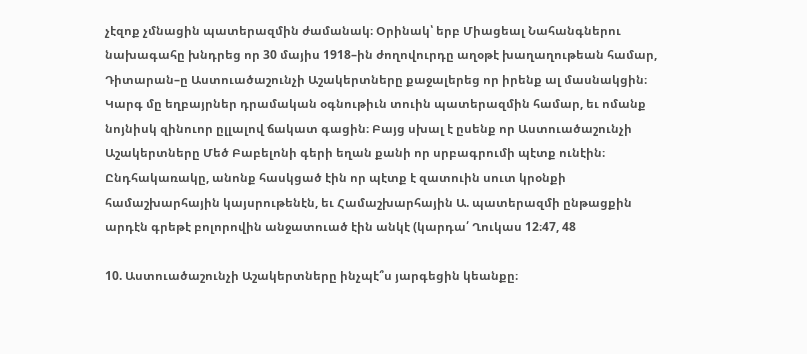չէզոք չմնացին պատերազմին ժամանակ։ Օրինակ՝ երբ Միացեալ Նահանգներու նախագահը խնդրեց որ 30 մայիս 1918–ին ժողովուրդը աղօթէ խաղաղութեան համար, Դիտարան–ը Աստուածաշունչի Աշակերտները քաջալերեց որ իրենք ալ մասնակցին։ Կարգ մը եղբայրներ դրամական օգնութիւն տուին պատերազմին համար, եւ ոմանք նոյնիսկ զինուոր ըլլալով ճակատ գացին։ Բայց սխալ է ըսենք որ Աստուածաշունչի Աշակերտները Մեծ Բաբելոնի գերի եղան քանի որ սրբագրումի պէտք ունէին։ Ընդհակառակը, անոնք հասկցած էին որ պէտք է զատուին սուտ կրօնքի համաշխարհային կայսրութենէն, եւ Համաշխարհային Ա. պատերազմի ընթացքին արդէն գրեթէ բոլորովին անջատուած էին անկէ (կարդա՛ Ղուկաս 12։47, 48

10. Աստուածաշունչի Աշակերտները ինչպէ՞ս յարգեցին կեանքը։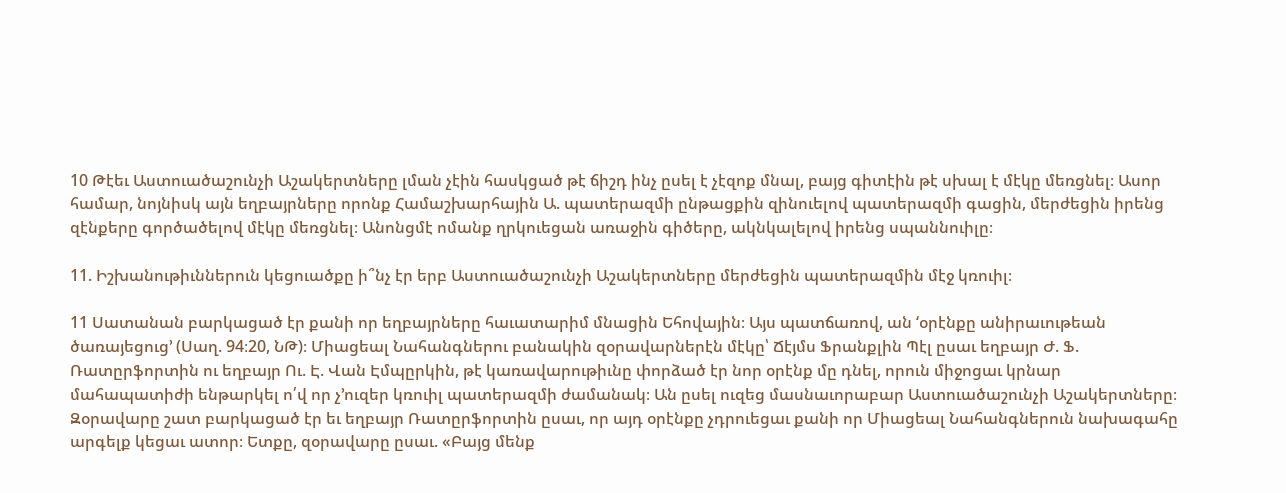10 Թէեւ Աստուածաշունչի Աշակերտները լման չէին հասկցած թէ ճիշդ ինչ ըսել է չէզոք մնալ, բայց գիտէին թէ սխալ է մէկը մեռցնել։ Ասոր համար, նոյնիսկ այն եղբայրները որոնք Համաշխարհային Ա. պատերազմի ընթացքին զինուելով պատերազմի գացին, մերժեցին իրենց զէնքերը գործածելով մէկը մեռցնել։ Անոնցմէ ոմանք ղրկուեցան առաջին գիծերը, ակնկալելով իրենց սպաննուիլը։

11. Իշխանութիւններուն կեցուածքը ի՞նչ էր երբ Աստուածաշունչի Աշակերտները մերժեցին պատերազմին մէջ կռուիլ։

11 Սատանան բարկացած էր քանի որ եղբայրները հաւատարիմ մնացին Եհովային։ Այս պատճառով, ան ‘օրէնքը անիրաւութեան ծառայեցուց’ (Սաղ. 94։20, ՆԹ)։ Միացեալ Նահանգներու բանակին զօրավարներէն մէկը՝ Ճէյմս Ֆրանքլին Պէլ ըսաւ եղբայր Ժ. Ֆ. Ռատըրֆորտին ու եղբայր Ու. Է. Վան Էմպըրկին, թէ կառավարութիւնը փորձած էր նոր օրէնք մը դնել, որուն միջոցաւ կրնար մահապատիժի ենթարկել ո՛վ որ չ’ուզեր կռուիլ պատերազմի ժամանակ։ Ան ըսել ուզեց մասնաւորաբար Աստուածաշունչի Աշակերտները։ Զօրավարը շատ բարկացած էր եւ եղբայր Ռատըրֆորտին ըսաւ, որ այդ օրէնքը չդրուեցաւ քանի որ Միացեալ Նահանգներուն նախագահը արգելք կեցաւ ատոր։ Ետքը, զօրավարը ըսաւ. «Բայց մենք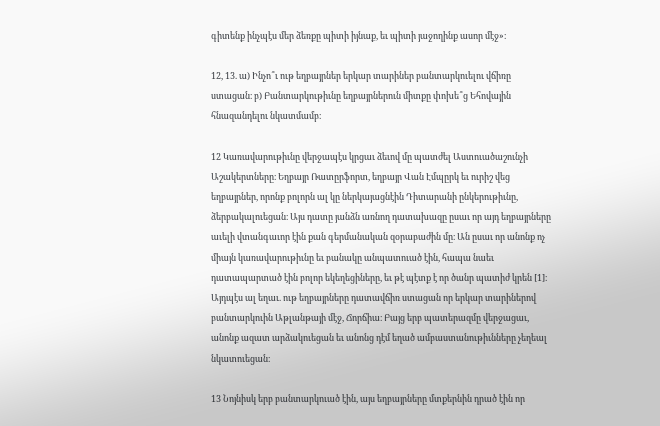գիտենք ինչպէս մեր ձեռքը պիտի իյնաք, եւ պիտի յաջողինք ասոր մէջ»։

12, 13. ա) Ինչո՞ւ ութ եղբայրներ երկար տարիներ բանտարկուելու վճիռը ստացան։ բ) Բանտարկութիւնը եղբայրներուն միտքը փոխե՞ց Եհովային հնազանդելու նկատմամբ։

12 Կառավարութիւնը վերջապէս կրցաւ ձեւով մը պատժել Աստուածաշունչի Աշակերտները։ Եղբայր Ռատըրֆորտ, եղբայր Վան Էմպըրկ եւ ուրիշ վեց եղբայրներ, որոնք բոլորն ալ կը ներկայացնէին Դիտարանի ընկերութիւնը, ձերբակալուեցան։ Այս դատը յանձն առնող դատախազը ըսաւ որ այդ եղբայրները աւելի վտանգաւոր էին քան գերմանական զօրաբաժին մը։ Ան ըսաւ որ անոնք ոչ միայն կառավարութիւնը եւ բանակը անպատուած էին, հապա նաեւ դատապարտած էին բոլոր եկեղեցիները, եւ թէ պէտք է որ ծանր պատիժ կրեն [1]։ Այդպէս ալ եղաւ. ութ եղբայրները դատավճիռ ստացան որ երկար տարիներով բանտարկուին Աթլանթայի մէջ, Ճորճիա։ Բայց երբ պատերազմը վերջացաւ, անոնք ազատ արձակուեցան եւ անոնց դէմ եղած ամբաստանութիւնները չեղեալ նկատուեցան։

13 Նոյնիսկ երբ բանտարկուած էին, այս եղբայրները մտքերնին դրած էին որ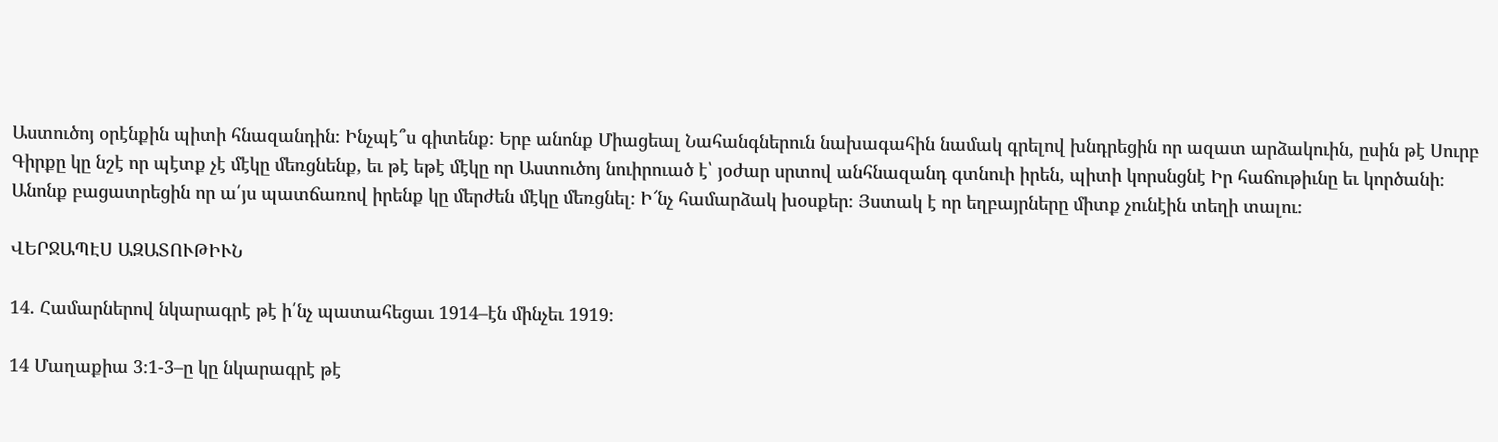Աստուծոյ օրէնքին պիտի հնազանդին։ Ինչպէ՞ս գիտենք։ Երբ անոնք Միացեալ Նահանգներուն նախագահին նամակ գրելով խնդրեցին որ ազատ արձակուին, ըսին թէ Սուրբ Գիրքը կը նշէ որ պէտք չէ մէկը մեռցնենք, եւ թէ եթէ մէկը որ Աստուծոյ նուիրուած է՝ յօժար սրտով անհնազանդ գտնուի իրեն, պիտի կորսնցնէ Իր հաճութիւնը եւ կործանի։ Անոնք բացատրեցին որ ա՛յս պատճառով իրենք կը մերժեն մէկը մեռցնել։ Ի՜նչ համարձակ խօսքեր։ Յստակ է որ եղբայրները միտք չունէին տեղի տալու։

ՎԵՐՋԱՊԷՍ ԱԶԱՏՈՒԹԻՒՆ

14. Համարներով նկարագրէ թէ ի՛նչ պատահեցաւ 1914–էն մինչեւ 1919։

14 Մաղաքիա 3։1-3–ը կը նկարագրէ թէ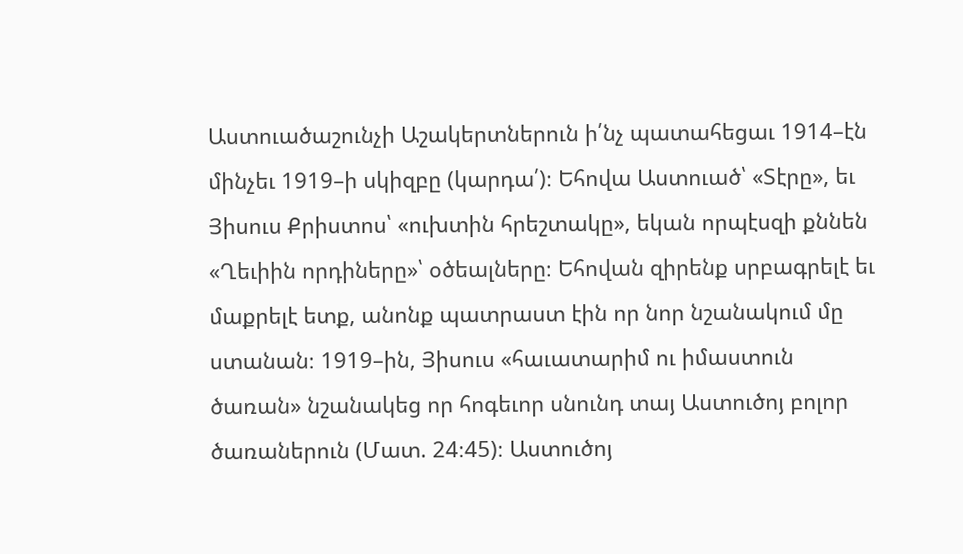Աստուածաշունչի Աշակերտներուն ի՛նչ պատահեցաւ 1914–էն մինչեւ 1919–ի սկիզբը (կարդա՛)։ Եհովա Աստուած՝ «Տէրը», եւ Յիսուս Քրիստոս՝ «ուխտին հրեշտակը», եկան որպէսզի քննեն «Ղեւիին որդիները»՝ օծեալները։ Եհովան զիրենք սրբագրելէ եւ մաքրելէ ետք, անոնք պատրաստ էին որ նոր նշանակում մը ստանան։ 1919–ին, Յիսուս «հաւատարիմ ու իմաստուն ծառան» նշանակեց որ հոգեւոր սնունդ տայ Աստուծոյ բոլոր ծառաներուն (Մատ. 24։45)։ Աստուծոյ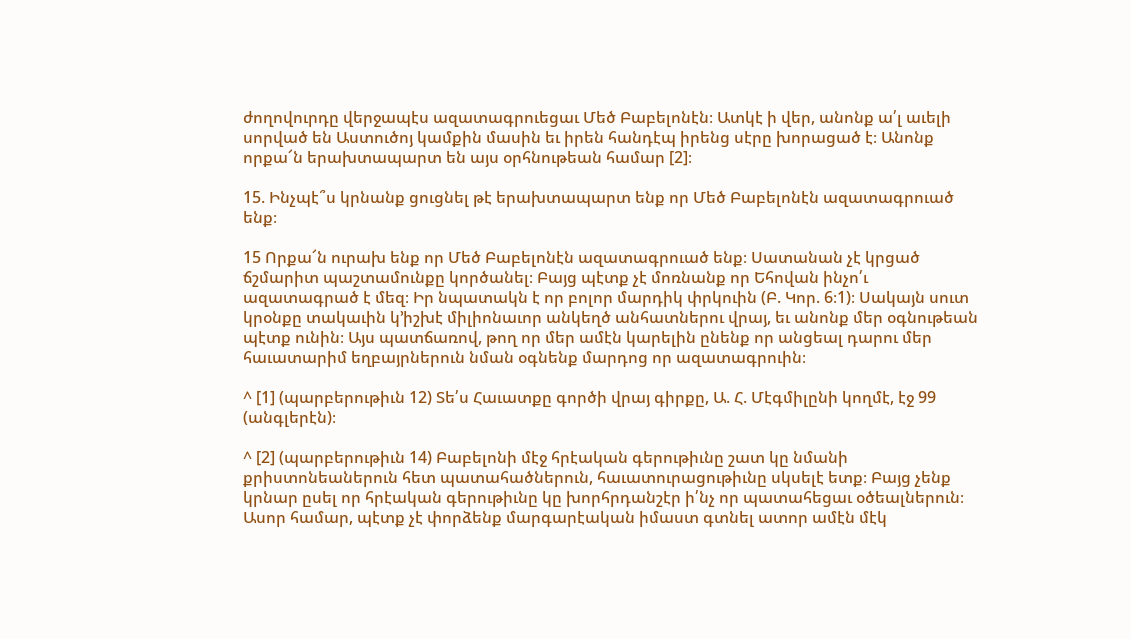ժողովուրդը վերջապէս ազատագրուեցաւ Մեծ Բաբելոնէն։ Ատկէ ի վեր, անոնք ա՛լ աւելի սորված են Աստուծոյ կամքին մասին եւ իրեն հանդէպ իրենց սէրը խորացած է։ Անոնք որքա՜ն երախտապարտ են այս օրհնութեան համար [2]։

15. Ինչպէ՞ս կրնանք ցուցնել թէ երախտապարտ ենք որ Մեծ Բաբելոնէն ազատագրուած ենք։

15 Որքա՜ն ուրախ ենք որ Մեծ Բաբելոնէն ազատագրուած ենք։ Սատանան չէ կրցած ճշմարիտ պաշտամունքը կործանել։ Բայց պէտք չէ մոռնանք որ Եհովան ինչո՛ւ ազատագրած է մեզ։ Իր նպատակն է որ բոլոր մարդիկ փրկուին (Բ. Կոր. 6։1)։ Սակայն սուտ կրօնքը տակաւին կ’իշխէ միլիոնաւոր անկեղծ անհատներու վրայ, եւ անոնք մեր օգնութեան պէտք ունին։ Այս պատճառով, թող որ մեր ամէն կարելին ընենք որ անցեալ դարու մեր հաւատարիմ եղբայրներուն նման օգնենք մարդոց որ ազատագրուին։

^ [1] (պարբերութիւն 12) Տե՛ս Հաւատքը գործի վրայ գիրքը, Ա. Հ. Մէգմիլընի կողմէ, էջ 99 (անգլերէն)։

^ [2] (պարբերութիւն 14) Բաբելոնի մէջ հրէական գերութիւնը շատ կը նմանի քրիստոնեաներուն հետ պատահածներուն, հաւատուրացութիւնը սկսելէ ետք։ Բայց չենք կրնար ըսել որ հրէական գերութիւնը կը խորհրդանշէր ի՛նչ որ պատահեցաւ օծեալներուն։ Ասոր համար, պէտք չէ փորձենք մարգարէական իմաստ գտնել ատոր ամէն մէկ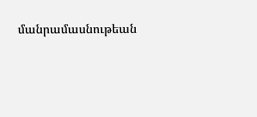մանրամասնութեան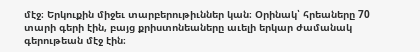մէջ։ Երկուքին միջեւ տարբերութիւններ կան։ Օրինակ՝ հրեաները 70 տարի գերի էին, բայց քրիստոնեաները աւելի երկար ժամանակ գերութեան մէջ էին։